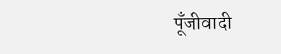पूँजीवादी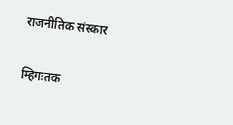राजनीतिक संस्कार

म्हिगःतक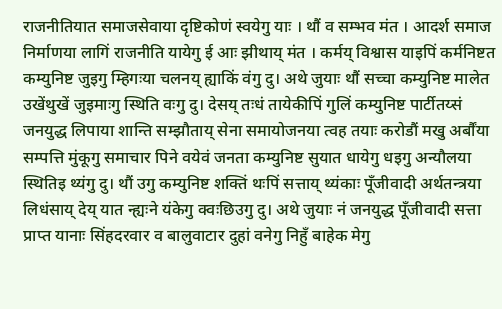राजनीतियात समाजसेवाया दृष्टिकोणं स्वयेगु याः । थौं व सम्भव मंत । आदर्श समाज निर्माणया लागिं राजनीति यायेगु ई आः झीथाय् मंत । कर्मय् विश्वास याइपिं कर्मनिष्टत कम्युनिष्ट जुइगु म्हिगःया चलनय् ह्याकिं वंगु दु। अथे जुयाः थौं सच्चा कम्युनिष्ट मालेत उखेंथुखें जुइमाःगु स्थिति वःगु दु। देसय् तःधं तायेकीपिं गुलिं कम्युनिष्ट पार्टीतय्सं जनयुद्ध लिपाया शान्ति सम्झौताय् सेना समायोजनया त्वह तयाः करोडौं मखु अर्बौंया सम्पत्ति मुंकूगु समाचार पिने वयेवं जनता कम्युनिष्ट सुयात धायेगु धइगु अन्यौलया स्थितिइ थ्यंगु दु। थौं उगु कम्युनिष्ट शक्तिं थःपिं सत्ताय् थ्यंकाः पूँजीवादी अर्थतन्त्रया लिधंसाय् देय् यात न्ह्यःने यंकेगु क्वःछिउगु दु। अथे जुयाः नं जनयुद्ध पूँजीवादी सत्ता प्राप्त यानाः सिंहदरवार व बालुवाटार दुहां वनेगु निहुँ बाहेक मेगु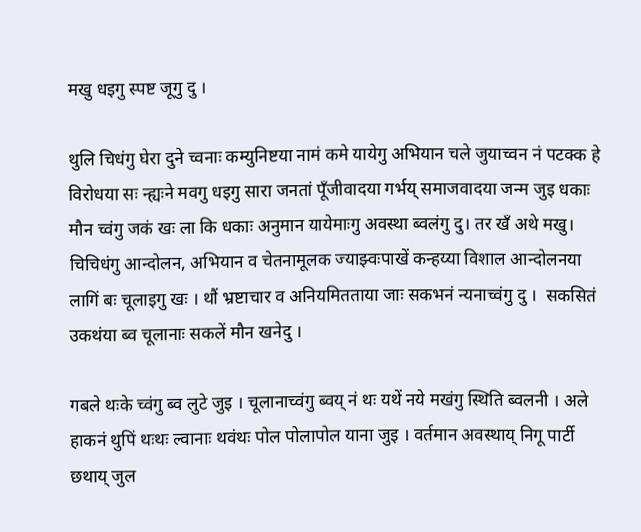मखु धइगु स्पष्ट जूगु दु ।

थुलि चिधंगु घेरा दुने च्वनाः कम्युनिष्टया नामं कमे यायेगु अभियान चले जुयाच्वन नं पटक्क हे विरोधया सः न्ह्यःने मवगु धइगु सारा जनतां पूँजीवादया गर्भय् समाजवादया जन्म जुइ धकाः मौन च्वंगु जकं खः ला कि धकाः अनुमान यायेमाःगु अवस्था ब्वलंगु दु। तर खँ अथे मखु। चिचिधंगु आन्दोलन, अभियान व चेतनामूलक ज्याझ्वःपाखें कन्हय्या विशाल आन्दोलनया लागिं बः चूलाइगु खः । थौं भ्रष्टाचार व अनियमितताया जाः सकभनं न्यनाच्वंगु दु ।  सकसितं उकथंया ब्व चूलानाः सकलें मौन खनेदु ।

गबले थःके च्वंगु ब्व लुटे जुइ । चूलानाच्वंगु ब्वय् नं थः यथें नये मखंगु स्थिति ब्वलनी । अले हाकनं थुपिं थःथः ल्वानाः थवंथः पोल पोलापोल याना जुइ । वर्तमान अवस्थाय् निगू पार्टी छथाय् जुल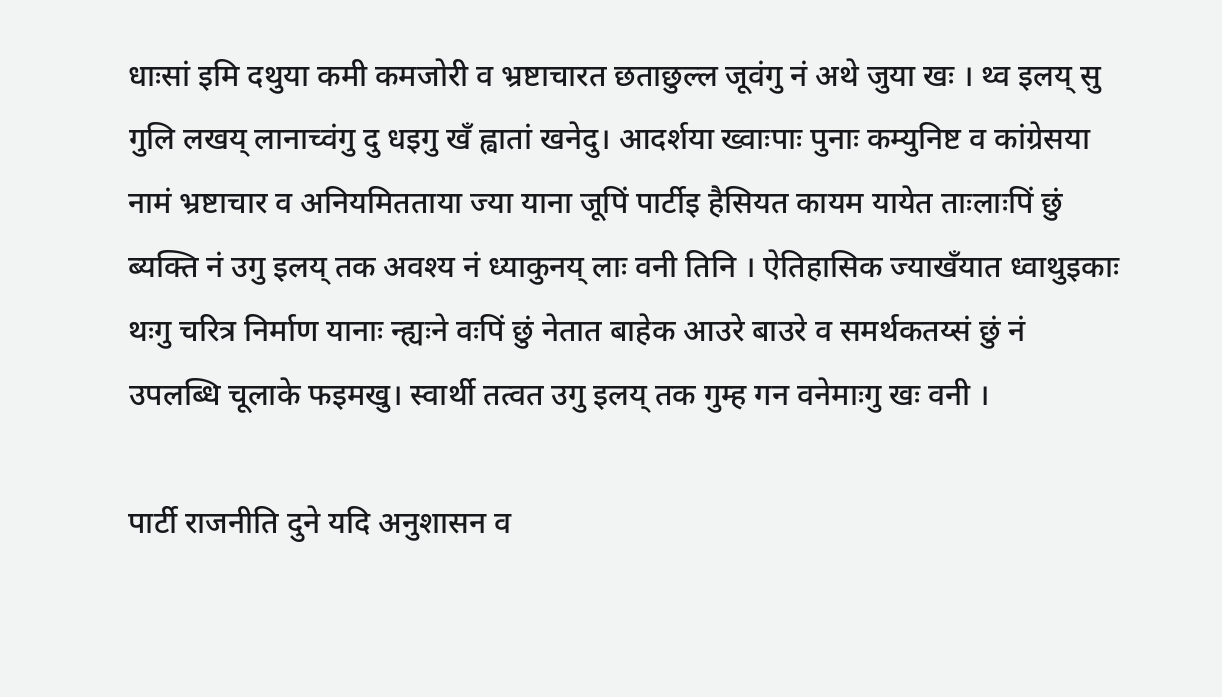धाःसां इमि दथुया कमी कमजोरी व भ्रष्टाचारत छताछुल्ल जूवंगु नं अथे जुया खः । थ्व इलय् सु गुलि लखय् लानाच्वंगु दु धइगु खँ ह्वातां खनेदु। आदर्शया ख्वाःपाः पुनाः कम्युनिष्ट व कांग्रेसया नामं भ्रष्टाचार व अनियमितताया ज्या याना जूपिं पार्टीइ हैसियत कायम यायेत ताःलाःपिं छुं ब्यक्ति नं उगु इलय् तक अवश्य नं ध्याकुनय् लाः वनी तिनि । ऐतिहासिक ज्याखँयात ध्वाथुइकाः थःगु चरित्र निर्माण यानाः न्ह्यःने वःपिं छुं नेतात बाहेक आउरे बाउरे व समर्थकतय्सं छुं नं उपलब्धि चूलाके फइमखु। स्वार्थी तत्वत उगु इलय् तक गुम्ह गन वनेमाःगु खः वनी ।

पार्टी राजनीति दुने यदि अनुशासन व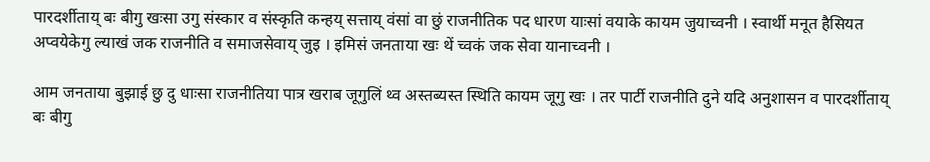पारदर्शीताय् बः बीगु खःसा उगु संस्कार व संस्कृति कन्हय् सत्ताय् वंसां वा छुं राजनीतिक पद धारण याःसां वयाके कायम जुयाच्वनी । स्वार्थी मनूत हैसियत अप्वयेकेगु ल्याखं जक राजनीति व समाजसेवाय् जुइ । इमिसं जनताया खः थें च्वकं जक सेवा यानाच्वनी ।

आम जनताया बुझाई छु दु धाःसा राजनीतिया पात्र खराब जूगुलिं थ्व अस्तब्यस्त स्थिति कायम जूगु खः । तर पार्टी राजनीति दुने यदि अनुशासन व पारदर्शीताय् बः बीगु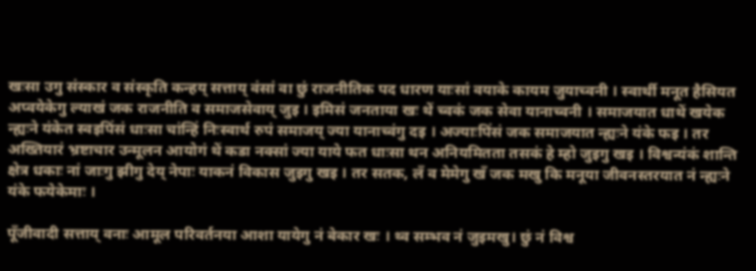खःसा उगु संस्कार व संस्कृति कन्हय् सत्ताय् वंसां वा छुं राजनीतिक पद धारण याःसां वयाके कायम जुयाच्वनी । स्वार्थी मनूत हैसियत अप्वयेकेगु ल्याखं जक राजनीति व समाजसेवाय् जुइ । इमिसं जनताया खः थें च्वकं जक सेवा यानाच्वनी । समाजयात धाथें खयेक न्ह्यःने यंकेत स्वइपिंसं धाःसा चांन्हिं निःस्वार्थ रुपं समाजय् ज्या यानाच्वंगु दइ । अज्याःपिंसं जक समाजयात न्ह्यःने यंके फइ । तर अख्तियारं भ्रष्टाचार उन्मूलन आयोगं थें कडा नक्सां ज्या याये फत धाःसा थन अनियमितता तसकं हे म्हो जुइगु खइ । विश्वन्यंकं शान्ति क्षेत्र धकाः नां जाःगु झीगु देय् नेपाः याकनं विकास जुइगु खइ । तर सतक, लँ व मेमेगु खँ जक मखु कि मनूया जीवनस्तरयात नं न्ह्यःने यंके फयेकेमाः ।

पूँजीवादी सत्ताय् वनाः आमूल परिवर्तनया आशा यायेगु नं बेकार खः । थ्व सम्भव नं जुइमखु। छुं नं विश्व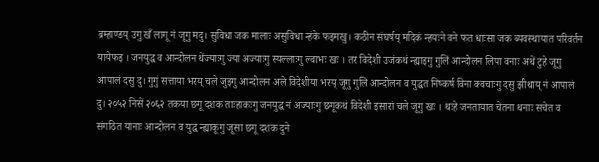ब्रम्हाण्डय् उगु खँ लागू नं जूगु मदु। सुविधा जक मालाः असुविधा न्हंके फइमखु। कठीन संघर्षय् मदिकं न्हयःने वने फत धाःसा जक ब्यवस्थायात परिवर्तन यायेफइ । जनयुद्ध व आन्दोलन थेंज्याःगु ज्या अज्याःगु स्यल्लाःगु ल्वाभः खः । तर विदेशी उजंकथं न्ह्याइगु गुलिं आन्दोलन लिपा वनाः अथें टुहे जूगु आपालं दसु दु। गुगुं सत्ताया भरय् चले जुइगु आन्दोलन अले विदेशीया भरय् जूगु गुलि आन्दोलन व युद्धत निष्कर्ष विना क्वचाःगु दसु झीथाय् नं आपालं दु। २०५२ निसें २०६२ तकया छगू दशक ताःहाकःगु जनयुद्ध नं अज्याःगु छगूकथं विदेशी इसारां चले जूगु खः । थःहे जनतायात चेतना थनाः सचेत व संगठित यानाः आन्दोलन व युद्ध न्ह्याकूगु जूसा छगू दशक दुने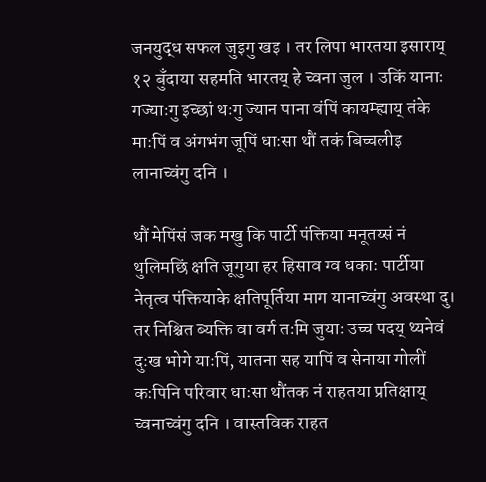जनयुद्ध सफल जुइगु खइ । तर लिपा भारतया इसाराय् १२ बुँदाया सहमति भारतय् हे च्वना जुल । उकिं यानाः गज्याःगु इच्छां थःगु ज्यान पाना वंपिं कायम्ह्याय् तंके माःपिं व अंगभंग जूपिं धाःसा थौं तकं बिच्चलीइ लानाच्वंगु दनि ।

थौं मेपिंसं जक मखु कि पार्टी पंक्तिया मनूतय्सं नं थुलिमछिं क्षति जूगुया हर हिसाव ग्व धकाः पार्टीया नेतृत्व पंक्तियाके क्षतिपूर्तिया माग यानाच्वंगु अवस्था दु। तर निश्चित ब्यक्ति वा वर्ग तःमि जुयाः उच्च पदय् थ्यनेवं दुःख भोगे याःपिं, यातना सह यापिं व सेनाया गोलीं कःपिनि परिवार धाःसा थौंतक नं राहतया प्रतिक्षाय् च्वनाच्वंगु दनि । वास्तविक राहत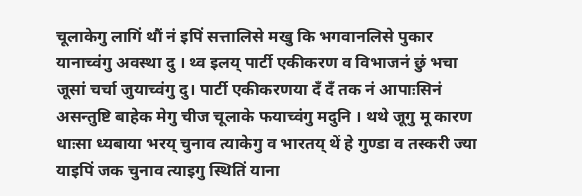चूलाकेगु लागिं थौं नं इपिं सत्तालिसे मखु कि भगवानलिसे पुकार यानाच्वंगु अवस्था दु । थ्व इलय् पार्टी एकीकरण व विभाजनं छुं भचा जूसां चर्चा जुयाच्वंगु दु। पार्टी एकीकरणया दँ दँ तक नं आपाःसिनं असन्तुष्टि बाहेक मेगु चीज चूलाके फयाच्वंगु मदुनि । थथे जूगु मू कारण धाःसा ध्यबाया भरय् चुनाव त्याकेगु व भारतय् थें हे गुण्डा व तस्करी ज्या याइपिं जक चुनाव त्याइगु स्थितिं याना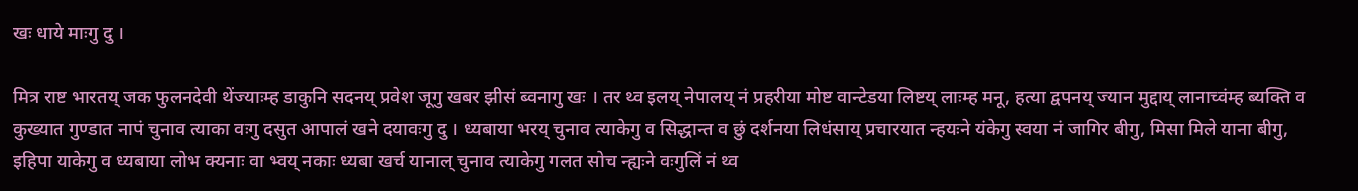खः धाये माःगु दु ।

मित्र राष्ट भारतय् जक फुलनदेवी थेंज्याःम्ह डाकुनि सदनय् प्रवेश जूगु खबर झीसं ब्वनागु खः । तर थ्व इलय् नेपालय् नं प्रहरीया मोष्ट वान्टेडया लिष्टय् लाःम्ह मनू, हत्या द्वपनय् ज्यान मुद्दाय् लानाच्वंम्ह ब्यक्ति व कुख्यात गुण्डात नापं चुनाव त्याका वःगु दसुत आपालं खने दयावःगु दु । ध्यबाया भरय् चुनाव त्याकेगु व सिद्धान्त व छुं दर्शनया लिधंसाय् प्रचारयात न्हयःने यंकेगु स्वया नं जागिर बीगु, मिसा मिले याना बीगु, इहिपा याकेगु व ध्यबाया लोभ क्यनाः वा भ्वय् नकाः ध्यबा खर्च यानाल् चुनाव त्याकेगु गलत सोच न्ह्यःने वःगुलिं नं थ्व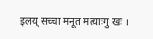इलय् सच्चा मनूत मत्याःगु खः ।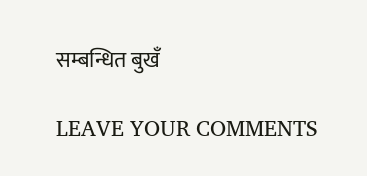सम्बन्धित बुखँ

LEAVE YOUR COMMENTS